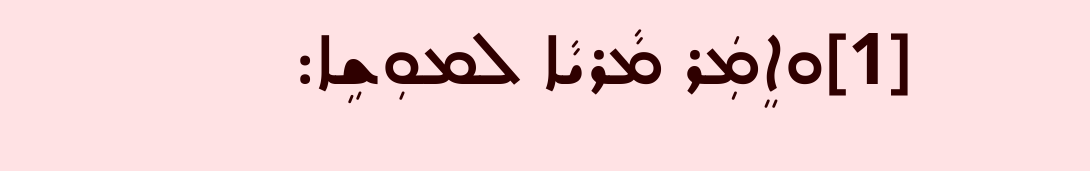[1]ܘܐܸܡܲܪ ܡܵܪܝܵܐ ܠܡܘܼܫܹܐ: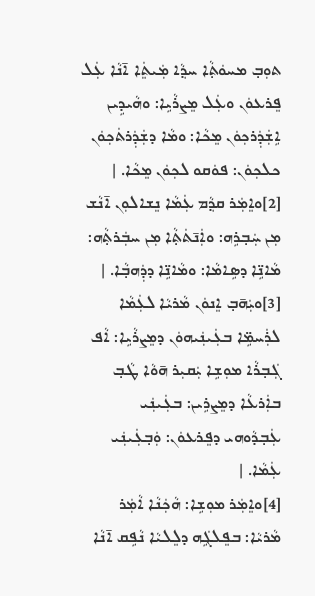ܬܘܼܒ݂ ܡܚܘܿܬ݂ܵܐ ܚܕ݂ܵܐ ܡܲܝܬܸܿܐ ܐ̄ܢܵܐ ܥܲܠ ܦܸܪܥܘܿܢ ܘܥܲܠ ܡܸܨܪܵܝܹܐ: ܘܗܵܝܕܹܝܢ ܐܹܫܲܕܲܪܟ݂ܘܿܢ ܡܸܟܵܐ: ܘܡܵܐ ܕܫܲܕܲܪܬܿܟ݂ܘܿܢ ܟܠܟ݂ܘܿܢ: ܦܘܿܩܘ ܠܟ݂ܘܿܢ ܡܸܟܵܐ. |
[2]ܘܐܸܡܲܪ ܩܕ݂ܵܡ ܥܲܡܵܐ ܢܸܫܐܠܘܼܢ ܐ̄ܢܵܫ ܡܼܢ ܚܲܒ݂ܪܹܗ: ܘܐܲܢ̄ܬܿܬ݂ܵܐ ܡܼܢ ܚܒܲܪܬ݂ܵܗ: ܡܵܐܢܹ̈ܐ ܕܣܹܐܡܵܐ: ܘܡܵܐܢܹ̈ܐ ܕܕܲܗܒ݂ܵܐ. |
[3]ܘܝܲܗ̄ܒ݂ ܐܸܢܘܿܢ ܡܵܪܝܵܐ ܠܥܲܡܵܐ ܠܪܲܚܡܹ̈ܐ ܒܥܲܝܢܲܝܗܘܿܢ ܕܡܸܨܪܵܝܹܐ: ܐܵܦ ܓܲܒ݂ܪܵܐ ܡܘܼܫܹܐ ܝܲܩܝܼܪ ܗ̄ܘܵܐ ܛܵܒ݂ ܒܐܲܪܥܵܐ ܕܡܸܨܪܹܝܢ: ܒܥܲܝܢܲܝ ܥܲܒ݂ܕܵܘܗܝ ܕܦܸܪܥܘܿܢ: ܘܲܒ݂ܥܲܝܢܲܝ ܥܲܡܵܐ. |
[4]ܘܐܸܡܲܪ ܡܘܼܫܹܐ: ܗܵܟܲܢܵܐ ܐܵܡܲܪ ܡܵܪܝܵܐ: ܒܦܸܠܓܹܿܗ ܕܠܸܠܝܵܐ ܢܵܦܹܩ ܐ̄ܢܵܐ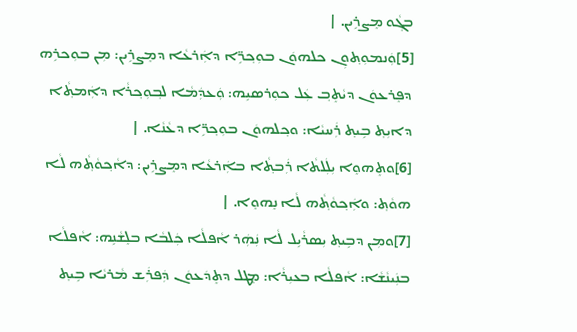ܒܓ݂ܵܘ ܡܸܨܪܹܝܢ. |
[5]ܘܲܢܡܘܼܬ݂ܘܼܢ ܟܠܗܘܿܢ ܒܘܼܟ݂ܪܹ̈ܐ ܕܐܲܪܥܵܐ ܕܡܸܨܪܹܝܢ: ܡܼܢ ܒܘܼܟܪܹܗ ܕܦܸܪܥܘܿܢ ܕܝܵܬܸܒ݂ ܥܲܠ ܟܘܼܪܣܝܹܗ: ܘܲܥܕܲܡܵܐ ܠܒ݂ܘܼܟ݂ܪܵܐ ܕܐܲܡܬ݂ܵܐ ܕܐܝܼܬ݂ ܒܹܝܬ݂ ܪܲܚܝܵܐ: ܘܟ݂ܠܗܘܿܢ ܒܘܼܟ݂ܪܹ̈ܐ ܕܥܵܢܵܐ. |
[6]ܘܬܸܗܘܸܐ ܝܼܠܲܠܬܵܐ ܪܲܒܬ݂ܵܐ ܒܐܲܪܥܵܐ ܕܡܸܨܪܹܝܢ: ܕܐܵܟ݂ܘܵܬ݂ܵܗ ܠܵܐ ܗܘܵܬ݂: ܘܐܲܟ݂ܘܵܬ݂ܵܗ ܠܵܐ ܢܸܗܘܸܐ. |
[7]ܘܡܼܢ ܕܒܹܝܬ݂ ܝܼܣܪܵܝܹܠ ܠܵܐ ܢܲܗܲܪ ܐܵܦܠܵܐ ܟܲܠܒܵܐ ܒܠܸܫܵܢܹܗ: ܐܵܦܠܵܐ ܒܢܲܝܢܵܫܵܐ: ܐܵܦܠܵܐ ܒܥܝܼܪܵܐ: ܡܸܛܠ ܕܬܸܕܿܥܘܿܢ ܕܲܦܪܲܫ ܡܵܪܝܵܐ ܒܹܝܬ݂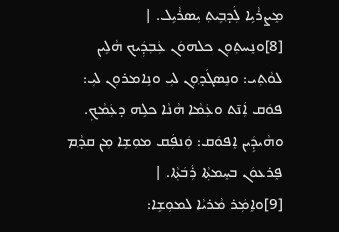ܡܸܨܪܵܝܹܐ ܠܲܕ݂ܒܹܝܬ݂ ܝܼܣܪܵܝܹܠ. |
[8]ܘܢܸܚܬ݂ܘܼܢ ܟܠܗܘܿܢ ܥܲܒ݂ܕܲܝܟ ܗܵܠܹܝܢ ܠܘܵܬ݂ܝ: ܘܢܸܣܓܿܕ݂ܘܼܢ ܠܝܼ ܘܢܹܐܡܪܘܼܢ ܠܝܼ: ܦܘܿܩ ܐܲܢ̄ܬ ܘܥܲܡܵܐ ܗܵܢܵܐ ܟܠܹܗ ܕܥܲܡܵܟ݂. ܘܗܵܝܕܹܿܝܢ ܐܸܦܘܿܩ: ܘܲܢܦܲܩ ܡܘܼܫܹܐ ܡܼܢ ܩܕ݂ܵܡ ܦܸܪܥܘܿܢ ܒܚܸܡܬ݂ܵܐ ܪܲܒܿܬ݂ܵܐ. |
[9]ܘܐܸܡܲܪ ܡܵܪܝܵܐ ܠܡܘܼܫܹܐ: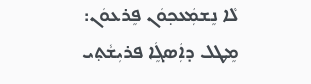ܠܵܐ ܢܸܫܡܲܥܟ݂ܘܿܢ ܦܸܪܥܘܿܢ: ܡܸܛܠ ܕܐܲܣܓܸܿܐ ܦܪܝܼܫܵܬ݂ܝ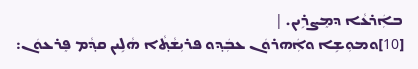ܒܐܲܪܥܵܐ ܕܡܸܨܪܹܝܢ. |
[10]ܘܡܘܼܫܹܐ ܘܐܲܗܪܘܿܢ ܥܒܲܕ݂ܘ ܦܪܝܼܫܵܬ݂ܵܐ ܗܵܠܹܝܢ ܩܕ݂ܵܡ ܦܸܪܥܘܿܢ: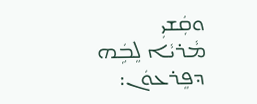ܘܩܲܫܝܼ ܡܵܪܝܵܐ ܠܸܒܹܿܗ ܕܦܸܪܥܘܿܢ: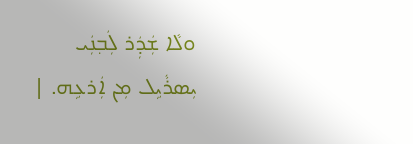ܘܠܵܐ ܫܲܕܲܪ ܠܲܒ݂ܢܲܝ ܝܼܣܪܵܝܹܠ ܡܼܢ ܐܲܪܥܹܗ. |